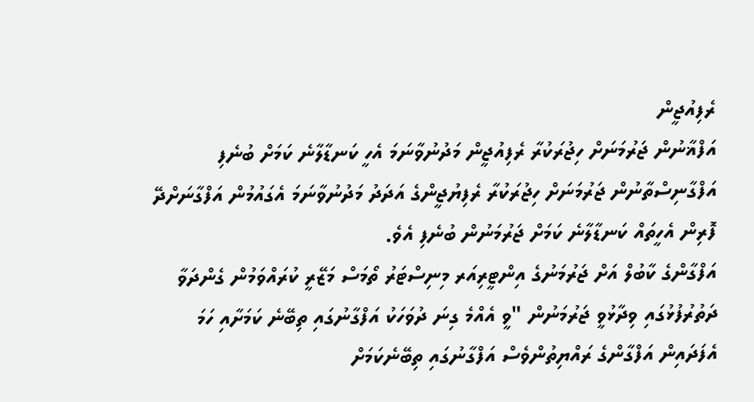ރެފިއުޖީން
އަފްޣާނުން ޖަރުމަނަށް ހިޖުރަކުރާ ރެފިއުޖީން މަދުނުވާނަމަ އެހީ ކަނޑާލާނެ ކަމަށް ބުނެފި
އަފްގާނިސްތާނުން ޖަރުމަނަށް ހިޖުރަކުރާ ރެފިޔުޖީންގެ އަދަދު މަދުނުވާނަމަ އެގައުމުން އަފްގާނަށްދޭ ފޮރިން އެހީތައް ކަނޑާލާނެ ކަމަށް ޖަރުމަނުން ބުނެފި އެވެ.
އަފްގާންގެ ކާބުލް އަށް ޖަރުމަނުގެ އިންޓީރިއަރ މިނިސްޓަރު ތޯމަސް މަޒޭރީ ކުރައްވަމުން ގެންދަވާ ދަތުރުފުޅުގައި ވިދާޅުވީ ޖަރުމަނުން "ވީ އެއްމެ ގިނަ ދުވަހަކު އަފްގާނުގައި ތިބޭނެ ކަމަށާއި ހަމަ އެފަދައިން އަފްގާންގެ ރައްޔިތުންވެސް އަފްގާނުގައި ތިބޭނެކަމަށް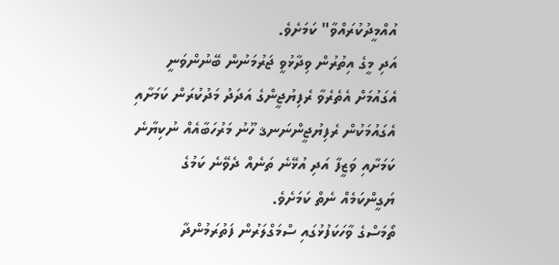އުއްމީދުކުރައްވާ" ކަމަށެވެ.
އަދި މީގެ އިތުރުން ވިދާޅުވީ ޖަރުމަނުން ބޭނުންވަނީ އެގައުމަށް އެތެރެވާ ރެފިޔުޖީންގެ އަދަދު މަދުކުރަން ކަމަށާއި އެގައުމަކުން ރެފިޔުޖީންނަނޤ ހޫނު މަރުހަބާއެއް ނުކިޔާނެ ކަމަށާއި ވަޒީފާ އަދި އުޅޭނެ ތަނެއް ދެވޭނެ ކަމުގެ ޔަގީންކަމެއް ނެތް ކަމަށެވެ.
ތޯމަސްގެ ވާހަކަފުޅުގައި ސްމަގްލަރުން ފަތުރަމުންދާ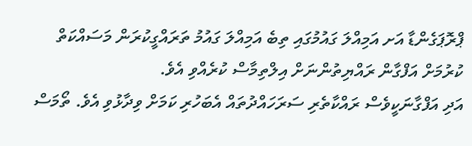ޕްރޮޕަގެންޑާ އަށ އަމިއްލަ ގައުމުގައި ތިބެ އަމިއްލަ ގައުމު ތަރައްގީކުރަން މަސައްކަތް ކުރުމަށް އަފްގާން ރައްޔިތުންނަށް އިލްތިމާސް ކުރެއްވި އެވެ.
އަދި އަފްގާނަކީވެސް ރައްކާތެރި ސަރަހައްދުތައް އެބަހުރި ކަމަށް ވިދާޅުވި އެވެ. ތޯމަސް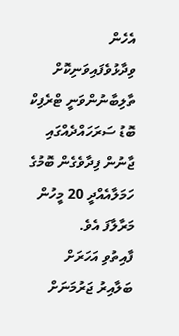އެހެން ވިދާޅުވެފައިވަނިކޮށް ތާލިބާނުންވަނީ ޓްރެފިކް ބޮޑު ސަރަހައްދެއްގައި ޖާނުން ފިދާވެގެން ބޮމުގެ ހަމަލާއެއްދީ 20 މީހުން މަރާލާފަ އެވެ.
ފާއިތުވި އަހަރަށް ބަލާއިރު ޖަރުމަނަށް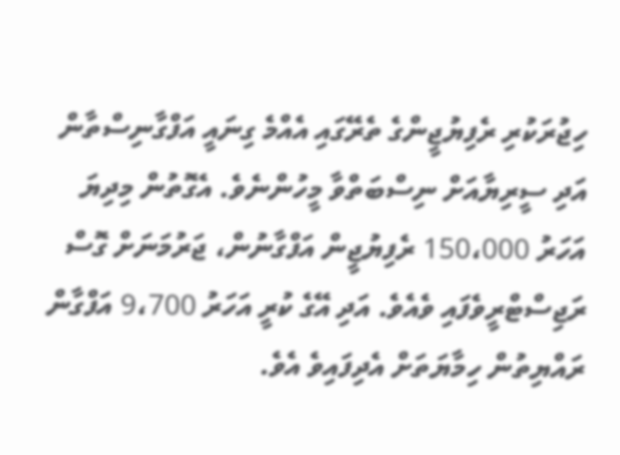ހިޖުރަކުރި ރެފިޔުޖީންގެ ތެރޭގައި އެއްމެ ގިނައީ އަފްގާނިސްތާން އަދި ސީރިޔާއަށް ނިސްބަތްވާ މީހުންނެވެ. އެގޮތުން މިދިޔަ އަހަރު 150،000 ރެފިޔުޖީން އަފްގާނުން، ޖަރުމަނަށް ގޮސް ރަޖިސްޓްރީވެފައި ވެއެވެ. އަދި އޭގެ ކުރީ އަހަރު 9،700 އަފްގާން ރައްޔިތުން ހިމާޔަތަށް އެދިފައިވެ އެވެ.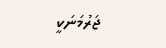ޖަރުމަނަކީ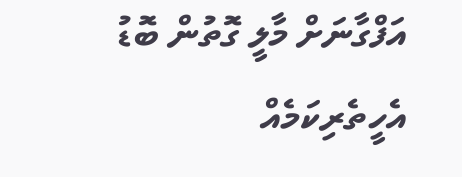އަފްގާނަށް މާލީ ގޮތުން ބޮޑު އެހީތެރިކަމެއް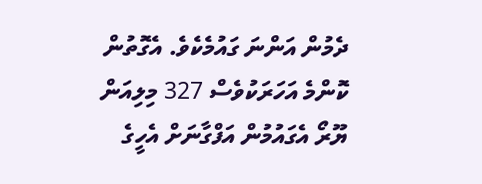ދެމުން އަންނަ ގައުމެކެވެ. އެގޮތުން ކޮންމެ އަހަރަކުވެސް 327 މިލިއަން ޔޫރޯ އެގައުމުން އަފްގާނަށް އެހީގެ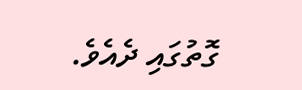ގޮތުގައި ދެއެވެ.